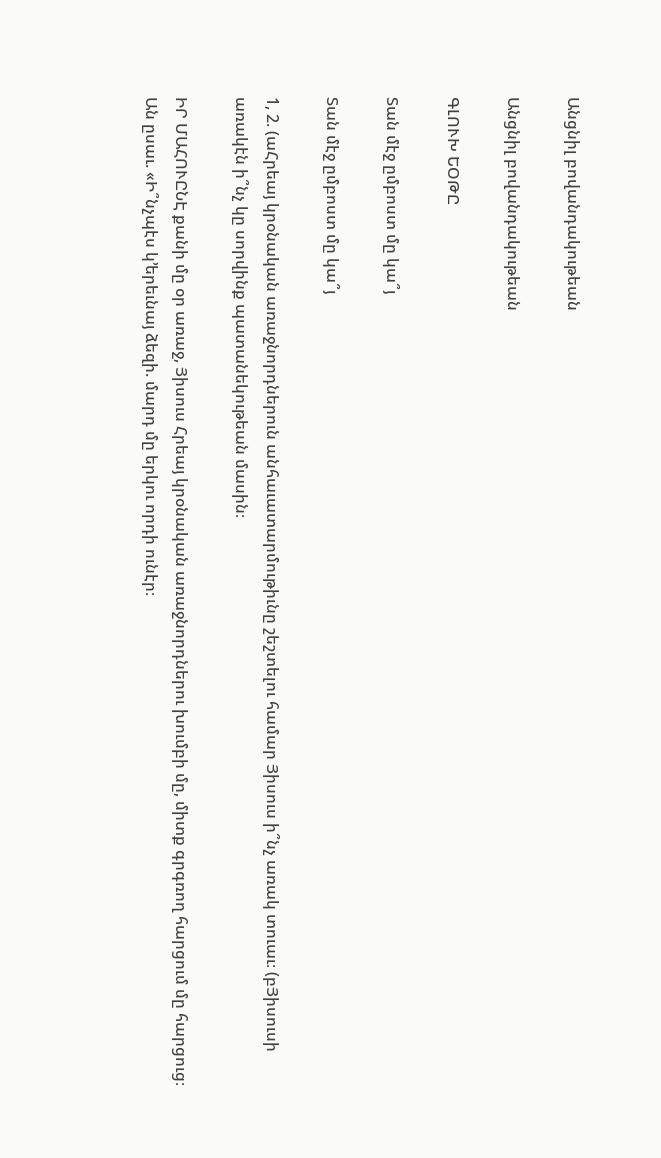Անցնիլ բովանդակութեան

Անցնիլ բովանդակութեան

ԳԼՈՒԽ ԵՕԹԸ

Տան մէջ ըմբոստ մը կա՞յ

Տան մէջ ըմբոստ մը կա՞յ

1, 2. (աՀրեայ կրօնական առաջնորդներուն անհաւատարմութիւնը շեշտելու համար Յիսուս ի՞նչ առակ տուաւ։ (բՅիսուսի առակէն ի՞նչ կը սորվինք պատանեկութեան մասին։

ԻՐ ՄԱՀՈՒԸՆԷ քանի մը օր առաջ, Յիսուս Հրեայ կրօնական առաջնորդներու խումբի մը, միտք գրգռող հարցում մը հարցուց։ Ան ըսաւ. «Ի՞նչպէս կ’երեւնայ ձեզի. մարդ մը երկու որդի ունէր։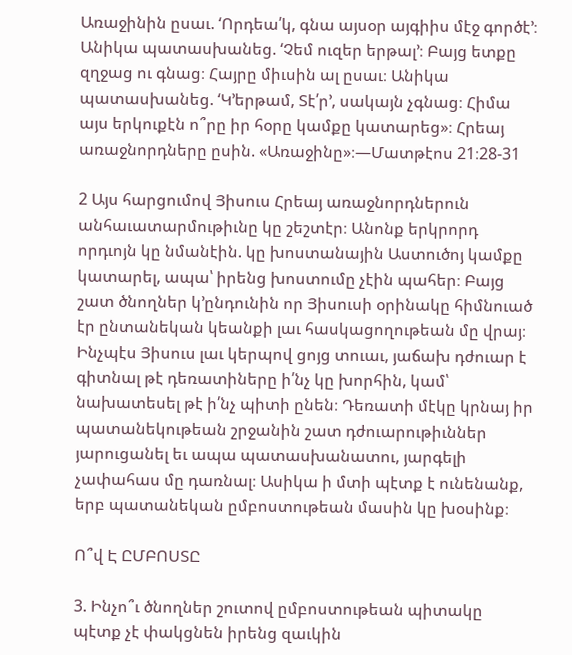Առաջինին ըսաւ. ‘Որդեա՛կ, գնա այսօր այգիիս մէջ գործէ’։ Անիկա պատասխանեց. ‘Չեմ ուզեր երթալ’։ Բայց ետքը զղջաց ու գնաց։ Հայրը միւսին ալ ըսաւ։ Անիկա պատասխանեց. ‘Կ’երթամ, Տէ՛ր’, սակայն չգնաց։ Հիմա այս երկուքէն ո՞րը իր հօրը կամքը կատարեց»։ Հրեայ առաջնորդները ըսին. «Առաջինը»։—Մատթէոս 21։28-31

2 Այս հարցումով Յիսուս Հրեայ առաջնորդներուն անհաւատարմութիւնը կը շեշտէր։ Անոնք երկրորդ որդւոյն կը նմանէին. կը խոստանային Աստուծոյ կամքը կատարել, ապա՝ իրենց խոստումը չէին պահեր։ Բայց շատ ծնողներ կ’ընդունին որ Յիսուսի օրինակը հիմնուած էր ընտանեկան կեանքի լաւ հասկացողութեան մը վրայ։ Ինչպէս Յիսուս լաւ կերպով ցոյց տուաւ, յաճախ դժուար է գիտնալ թէ դեռատիները ի՛նչ կը խորհին, կամ՝ նախատեսել թէ ի՛նչ պիտի ընեն։ Դեռատի մէկը կրնայ իր պատանեկութեան շրջանին շատ դժուարութիւններ յարուցանել եւ ապա պատասխանատու, յարգելի չափահաս մը դառնալ։ Ասիկա ի մտի պէտք է ունենանք, երբ պատանեկան ըմբոստութեան մասին կը խօսինք։

Ո՞վ Է ԸՄԲՈՍՏԸ

3. Ինչո՞ւ ծնողներ շուտով ըմբոստութեան պիտակը պէտք չէ փակցնեն իրենց զաւկին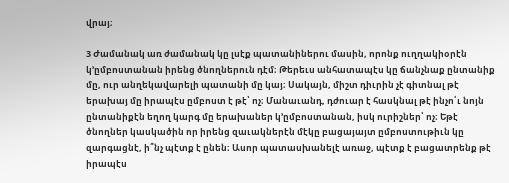վրայ։

3 Ժամանակ առ ժամանակ կը լսէք պատանիներու մասին, որոնք ուղղակիօրէն կ’ըմբոստանան իրենց ծնողներուն դէմ։ Թերեւս անհատապէս կը ճանչնաք ընտանիք մը, ուր անղեկավարելի պատանի մը կայ։ Սակայն, միշտ դիւրին չէ գիտնալ թէ երախայ մը իրապէս ըմբոստ է թէ՝ ոչ։ Մանաւանդ, դժուար է հասկնալ թէ ինչո՛ւ նոյն ընտանիքէն եղող կարգ մը երախաներ կ’ըմբոստանան, իսկ ուրիշներ՝ ոչ։ Եթէ ծնողներ կասկածին որ իրենց զաւակներէն մէկը բացայայտ ըմբոստութիւն կը զարգացնէ, ի՞նչ պէտք է ընեն։ Ասոր պատասխանելէ առաջ, պէտք է բացատրենք թէ իրապէս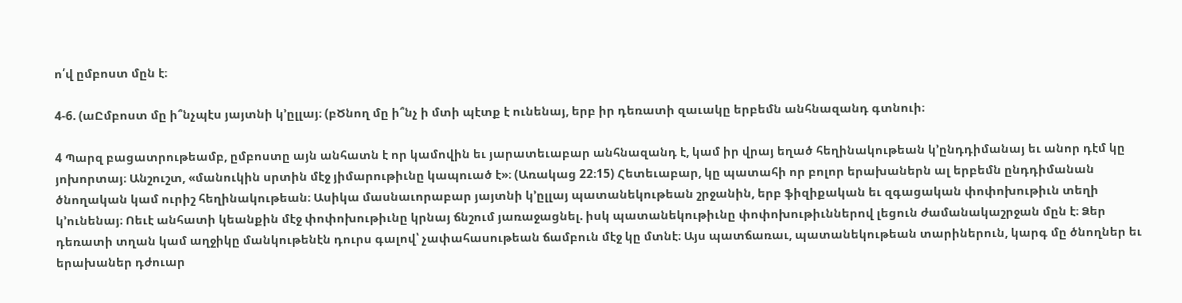ո՛վ ըմբոստ մըն է։

4-6. (աԸմբոստ մը ի՞նչպէս յայտնի կ’ըլլայ։ (բԾնող մը ի՞նչ ի մտի պէտք է ունենայ, երբ իր դեռատի զաւակը երբեմն անհնազանդ գտնուի։

4 Պարզ բացատրութեամբ, ըմբոստը այն անհատն է որ կամովին եւ յարատեւաբար անհնազանդ է, կամ իր վրայ եղած հեղինակութեան կ’ընդդիմանայ եւ անոր դէմ կը յոխորտայ։ Անշուշտ, «մանուկին սրտին մէջ յիմարութիւնը կապուած է»։ (Առակաց 22։15) Հետեւաբար, կը պատահի որ բոլոր երախաներն ալ երբեմն ընդդիմանան ծնողական կամ ուրիշ հեղինակութեան։ Ասիկա մասնաւորաբար յայտնի կ’ըլլայ պատանեկութեան շրջանին, երբ ֆիզիքական եւ զգացական փոփոխութիւն տեղի կ’ունենայ։ Ոեւէ անհատի կեանքին մէջ փոփոխութիւնը կրնայ ճնշում յառաջացնել. իսկ պատանեկութիւնը փոփոխութիւններով լեցուն ժամանակաշրջան մըն է։ Ձեր դեռատի տղան կամ աղջիկը մանկութենէն դուրս գալով՝ չափահասութեան ճամբուն մէջ կը մտնէ։ Այս պատճառաւ, պատանեկութեան տարիներուն, կարգ մը ծնողներ եւ երախաներ դժուար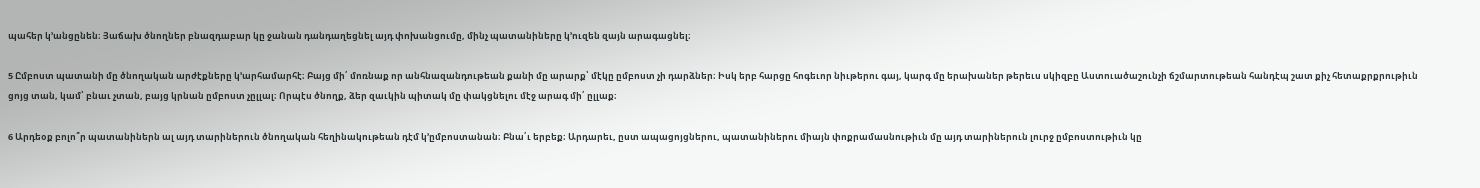պահեր կ’անցընեն։ Յաճախ ծնողներ բնազդաբար կը ջանան դանդաղեցնել այդ փոխանցումը, մինչ պատանիները կ’ուզեն զայն արագացնել։

5 Ըմբոստ պատանի մը ծնողական արժէքները կ’արհամարհէ։ Բայց մի՛ մոռնաք որ անհնազանդութեան քանի մը արարք՝ մէկը ըմբոստ չի դարձներ։ Իսկ երբ հարցը հոգեւոր նիւթերու գայ, կարգ մը երախաներ թերեւս սկիզբը Աստուածաշունչի ճշմարտութեան հանդէպ շատ քիչ հետաքրքրութիւն ցոյց տան, կամ՝ բնաւ չտան, բայց կրնան ըմբոստ չըլլալ։ Որպէս ծնողք, ձեր զաւկին պիտակ մը փակցնելու մէջ արագ մի՛ ըլլաք։

6 Արդեօք բոլո՞ր պատանիներն ալ այդ տարիներուն ծնողական հեղինակութեան դէմ կ’ըմբոստանան։ Բնա՛ւ երբեք։ Արդարեւ, ըստ ապացոյցներու, պատանիներու միայն փոքրամասնութիւն մը այդ տարիներուն լուրջ ըմբոստութիւն կը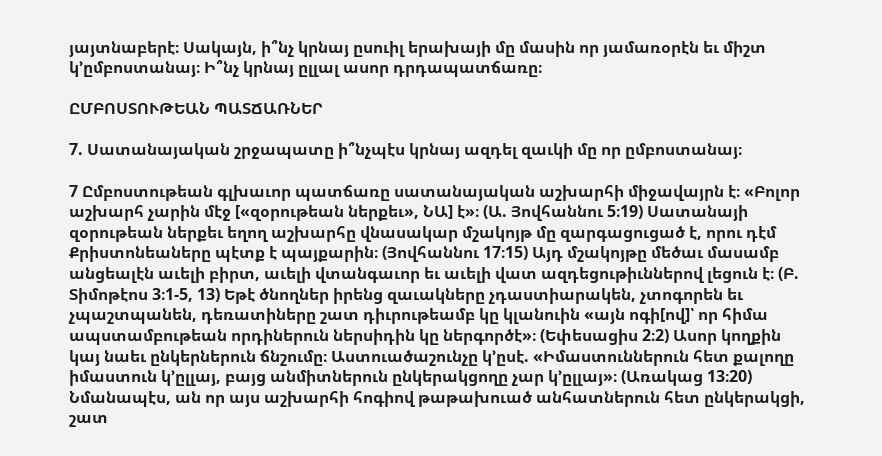յայտնաբերէ։ Սակայն, ի՞նչ կրնայ ըսուիլ երախայի մը մասին որ յամառօրէն եւ միշտ կ’ըմբոստանայ։ Ի՞նչ կրնայ ըլլալ ասոր դրդապատճառը։

ԸՄԲՈՍՏՈՒԹԵԱՆ ՊԱՏՃԱՌՆԵՐ

7. Սատանայական շրջապատը ի՞նչպէս կրնայ ազդել զաւկի մը որ ըմբոստանայ։

7 Ըմբոստութեան գլխաւոր պատճառը սատանայական աշխարհի միջավայրն է։ «Բոլոր աշխարհ չարին մէջ [«զօրութեան ներքեւ», ՆԱ] է»։ (Ա. Յովհաննու 5։19) Սատանայի զօրութեան ներքեւ եղող աշխարհը վնասակար մշակոյթ մը զարգացուցած է, որու դէմ Քրիստոնեաները պէտք է պայքարին։ (Յովհաննու 17։15) Այդ մշակոյթը մեծաւ մասամբ անցեալէն աւելի բիրտ, աւելի վտանգաւոր եւ աւելի վատ ազդեցութիւններով լեցուն է։ (Բ. Տիմոթէոս 3։1-5, 13) Եթէ ծնողներ իրենց զաւակները չդաստիարակեն, չտոգորեն եւ չպաշտպանեն, դեռատիները շատ դիւրութեամբ կը կլանուին «այն ոգի[ով]՝ որ հիմա ապստամբութեան որդիներուն ներսիդին կը ներգործէ»։ (Եփեսացիս 2։2) Ասոր կողքին կայ նաեւ ընկերներուն ճնշումը։ Աստուածաշունչը կ’ըսէ. «Իմաստուններուն հետ քալողը իմաստուն կ’ըլլայ, բայց անմիտներուն ընկերակցողը չար կ’ըլլայ»։ (Առակաց 13։20) Նմանապէս, ան որ այս աշխարհի հոգիով թաթախուած անհատներուն հետ ընկերակցի, շատ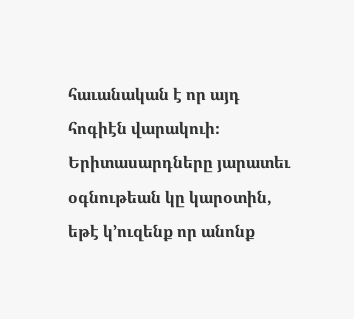հաւանական է որ այդ հոգիէն վարակուի։ Երիտասարդները յարատեւ օգնութեան կը կարօտին, եթէ կ’ուզենք որ անոնք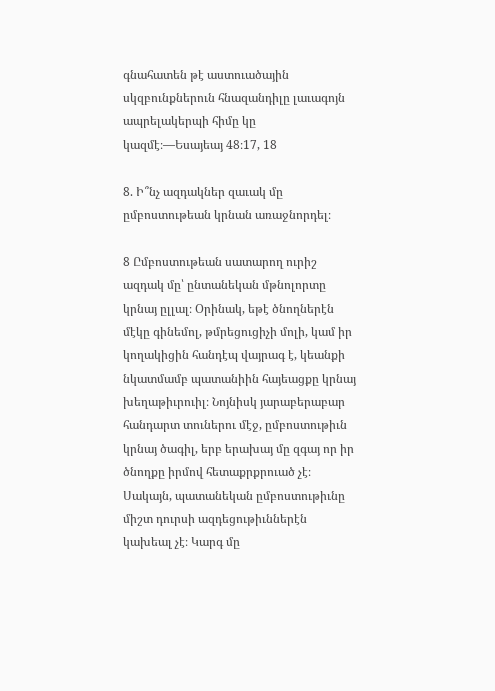գնահատեն թէ աստուածային սկզբունքներուն հնազանդիլը լաւագոյն ապրելակերպի հիմը կը կազմէ։—Եսայեայ 48։17, 18

8. Ի՞նչ ազդակներ զաւակ մը ըմբոստութեան կրնան առաջնորդել։

8 Ըմբոստութեան սատարող ուրիշ ազդակ մը՝ ընտանեկան մթնոլորտը կրնայ ըլլալ։ Օրինակ, եթէ ծնողներէն մէկը գինեմոլ, թմրեցուցիչի մոլի, կամ իր կողակիցին հանդէպ վայրագ է, կեանքի նկատմամբ պատանիին հայեացքը կրնայ խեղաթիւրուիլ։ Նոյնիսկ յարաբերաբար հանդարտ տուներու մէջ, ըմբոստութիւն կրնայ ծագիլ, երբ երախայ մը զգայ որ իր ծնողքը իրմով հետաքրքրուած չէ։ Սակայն, պատանեկան ըմբոստութիւնը միշտ դուրսի ազդեցութիւններէն կախեալ չէ։ Կարգ մը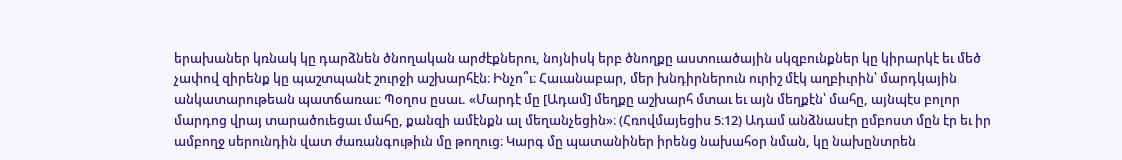երախաներ կռնակ կը դարձնեն ծնողական արժէքներու, նոյնիսկ երբ ծնողքը աստուածային սկզբունքներ կը կիրարկէ եւ մեծ չափով զիրենք կը պաշտպանէ շուրջի աշխարհէն։ Ինչո՞ւ։ Հաւանաբար, մեր խնդիրներուն ուրիշ մէկ աղբիւրին՝ մարդկային անկատարութեան պատճառաւ։ Պօղոս ըսաւ. «Մարդէ մը [Ադամ] մեղքը աշխարհ մտաւ եւ այն մեղքէն՝ մահը, այնպէս բոլոր մարդոց վրայ տարածուեցաւ մահը, քանզի ամէնքն ալ մեղանչեցին»։ (Հռովմայեցիս 5։12) Ադամ անձնասէր ըմբոստ մըն էր եւ իր ամբողջ սերունդին վատ ժառանգութիւն մը թողուց։ Կարգ մը պատանիներ իրենց նախահօր նման, կը նախընտրեն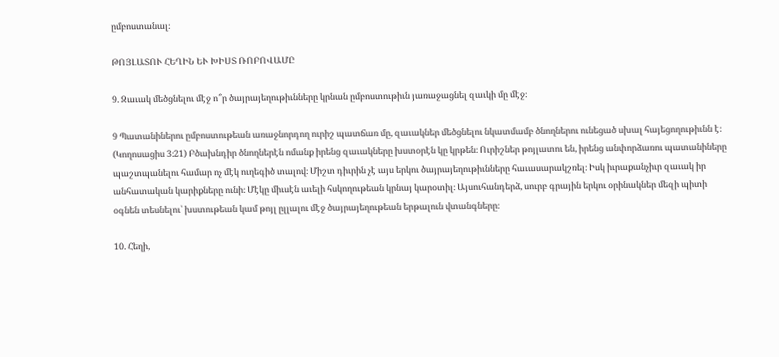ըմբոստանալ։

ԹՈՅԼԱՏՈՒ ՀԵՂԻՆ ԵՒ ԽԻՍՏ ՌՈԲՈՎԱՄԸ

9. Զաւակ մեծցնելու մէջ ո՞ր ծայրայեղութիւնները կրնան ըմբոստութիւն յառաջացնել զաւկի մը մէջ։

9 Պատանիներու ըմբոստութեան առաջնորդող ուրիշ պատճառ մը, զաւակներ մեծցնելու նկատմամբ ծնողներու ունեցած սխալ հայեցողութիւնն է։ (Կողոսացիս 3։21) Բծախնդիր ծնողներէն ոմանք իրենց զաւակները խստօրէն կը կրթեն։ Ուրիշներ թոյլատու են, իրենց անփորձառու պատանիները պաշտպանելու համար ոչ մէկ ուղեգիծ տալով։ Միշտ դիւրին չէ այս երկու ծայրայեղութիւնները հաւասարակշռել։ Իսկ իւրաքանչիւր զաւակ իր անհատական կարիքները ունի։ Մէկը միւսէն աւելի հսկողութեան կրնայ կարօտիլ։ Այսուհանդերձ, սուրբ գրային երկու օրինակներ մեզի պիտի օգնեն տեսնելու՝ խստութեան կամ թոյլ ըլլալու մէջ ծայրայեղութեան երթալուն վտանգները։

10. Հեղի,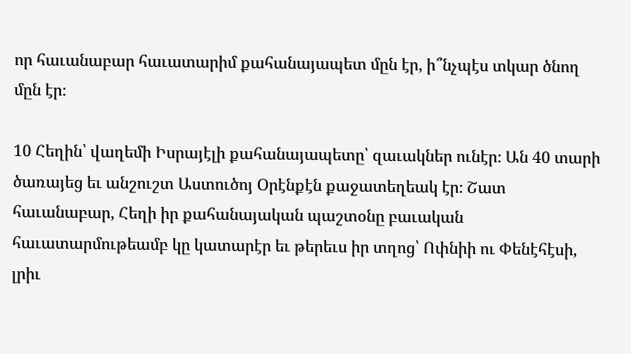որ հաւանաբար հաւատարիմ քահանայապետ մըն էր, ի՞նչպէս տկար ծնող մըն էր։

10 Հեղին՝ վաղեմի Իսրայէլի քահանայապետը՝ զաւակներ ունէր։ Ան 40 տարի ծառայեց եւ անշուշտ Աստուծոյ Օրէնքէն քաջատեղեակ էր։ Շատ հաւանաբար, Հեղի իր քահանայական պաշտօնը բաւական հաւատարմութեամբ կը կատարէր եւ թերեւս իր տղոց՝ Ոփնիի ու Փենէհէսի, լրիւ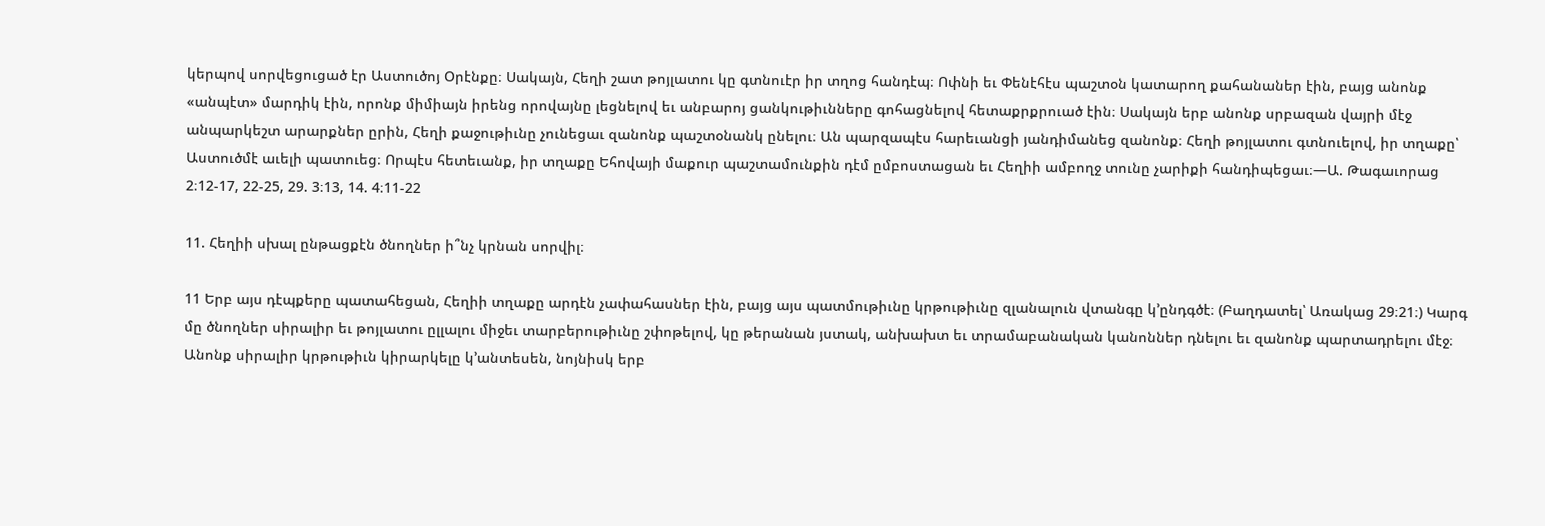կերպով սորվեցուցած էր Աստուծոյ Օրէնքը։ Սակայն, Հեղի շատ թոյլատու կը գտնուէր իր տղոց հանդէպ։ Ոփնի եւ Փենէհէս պաշտօն կատարող քահանաներ էին, բայց անոնք «անպէտ» մարդիկ էին, որոնք միմիայն իրենց որովայնը լեցնելով եւ անբարոյ ցանկութիւնները գոհացնելով հետաքրքրուած էին։ Սակայն երբ անոնք սրբազան վայրի մէջ անպարկեշտ արարքներ ըրին, Հեղի քաջութիւնը չունեցաւ զանոնք պաշտօնանկ ընելու։ Ան պարզապէս հարեւանցի յանդիմանեց զանոնք։ Հեղի թոյլատու գտնուելով, իր տղաքը՝ Աստուծմէ աւելի պատուեց։ Որպէս հետեւանք, իր տղաքը Եհովայի մաքուր պաշտամունքին դէմ ըմբոստացան եւ Հեղիի ամբողջ տունը չարիքի հանդիպեցաւ։—Ա. Թագաւորաց 2։12-17, 22-25, 29. 3։13, 14. 4։11-22

11. Հեղիի սխալ ընթացքէն ծնողներ ի՞նչ կրնան սորվիլ։

11 Երբ այս դէպքերը պատահեցան, Հեղիի տղաքը արդէն չափահասներ էին, բայց այս պատմութիւնը կրթութիւնը զլանալուն վտանգը կ’ընդգծէ։ (Բաղդատել՝ Առակաց 29։21։) Կարգ մը ծնողներ սիրալիր եւ թոյլատու ըլլալու միջեւ տարբերութիւնը շփոթելով, կը թերանան յստակ, անխախտ եւ տրամաբանական կանոններ դնելու եւ զանոնք պարտադրելու մէջ։ Անոնք սիրալիր կրթութիւն կիրարկելը կ’անտեսեն, նոյնիսկ երբ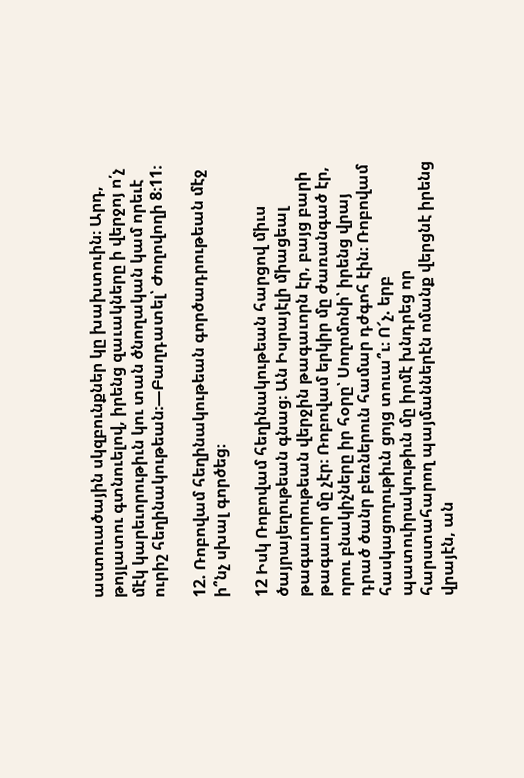աստուածային սկզբունքներ կը խախտուին։ Արդ, թոյլատու գտնուելով, իրենց զաւակները ի վերջոյ ո՛չ մէկ կարեւորութիւն կու տան ծնողական կամ որեւէ ուրիշ հեղինակութեան։—Բաղդատել՝ Ժողովողի 8։11։

12. Ռոբովամ հեղինակութեան գործադրութեան մէջ ի՞նչ սխալ գործեց։

12 Իսկ Ռոբովամ հեղինակութեան հարցով միւս ծայրայեղութեան գնաց։ Ան Իսրայէլի միացեալ թագաւորութեան վերջին թագաւորն էր, բայց բարի թագաւոր մը չէր։ Ռոբովամ երկիր մը ժառանգած էր, որու բնակիչները իր հօրը՝ Սողոմոնի՝ իրենց վրայ դրած ծանր բեռներուն համար դժգոհ էին։ Ռոբովամ հասկացողութիւն ցոյց տուա՞ւ։ Ո՜չ. երբ պատուիրակութիւն մը իրմէ խնդրեց որ հարստահարող պայմաններէն ոմանք վերցնէ իրենց վրայէն, ան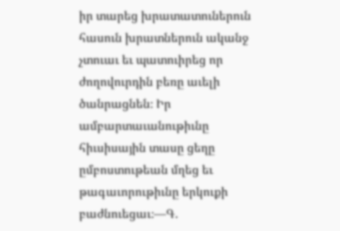իր տարեց խրատատուներուն հասուն խրատներուն ականջ չտուաւ եւ պատուիրեց որ ժողովուրդին բեռը աւելի ծանրացնեն։ Իր ամբարտաւանութիւնը հիւսիսային տասը ցեղը ըմբոստութեան մղեց եւ թագաւորութիւնը երկուքի բաժնուեցաւ։—Գ.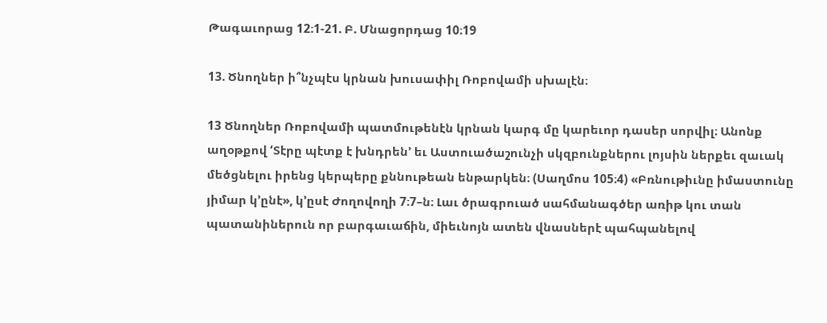Թագաւորաց 12։1-21. Բ. Մնացորդաց 10։19

13. Ծնողներ ի՞նչպէս կրնան խուսափիլ Ռոբովամի սխալէն։

13 Ծնողներ Ռոբովամի պատմութենէն կրնան կարգ մը կարեւոր դասեր սորվիլ։ Անոնք աղօթքով ‘Տէրը պէտք է խնդրեն’ եւ Աստուածաշունչի սկզբունքներու լոյսին ներքեւ զաւակ մեծցնելու իրենց կերպերը քննութեան ենթարկեն։ (Սաղմոս 105։4) «Բռնութիւնը իմաստունը յիմար կ’ընէ», կ’ըսէ Ժողովողի 7։7–ն։ Լաւ ծրագրուած սահմանագծեր առիթ կու տան պատանիներուն որ բարգաւաճին, միեւնոյն ատեն վնասներէ պահպանելով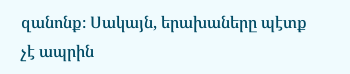զանոնք։ Սակայն, երախաները պէտք չէ ապրին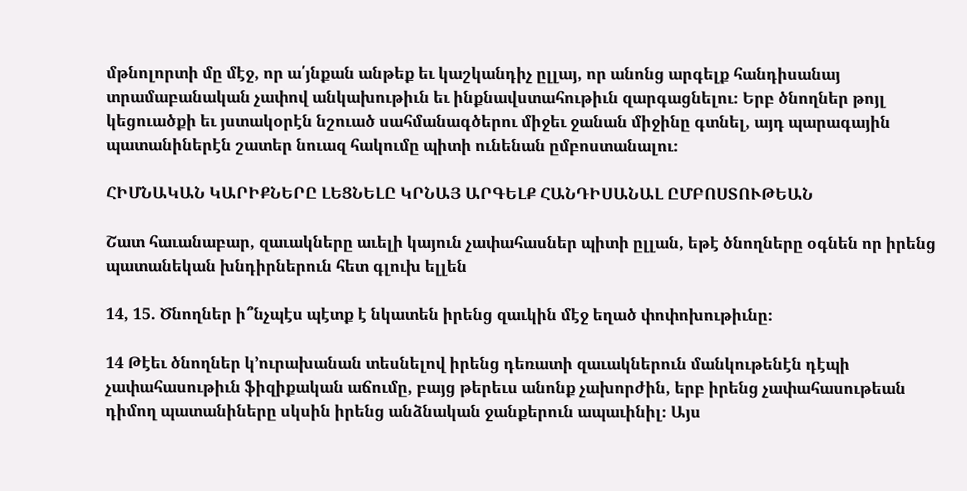մթնոլորտի մը մէջ, որ ա՛յնքան անթեք եւ կաշկանդիչ ըլլայ, որ անոնց արգելք հանդիսանայ տրամաբանական չափով անկախութիւն եւ ինքնավստահութիւն զարգացնելու։ Երբ ծնողներ թոյլ կեցուածքի եւ յստակօրէն նշուած սահմանագծերու միջեւ ջանան միջինը գտնել, այդ պարագային պատանիներէն շատեր նուազ հակումը պիտի ունենան ըմբոստանալու։

ՀԻՄՆԱԿԱՆ ԿԱՐԻՔՆԵՐԸ ԼԵՑՆԵԼԸ ԿՐՆԱՅ ԱՐԳԵԼՔ ՀԱՆԴԻՍԱՆԱԼ ԸՄԲՈՍՏՈՒԹԵԱՆ

Շատ հաւանաբար, զաւակները աւելի կայուն չափահասներ պիտի ըլլան, եթէ ծնողները օգնեն որ իրենց պատանեկան խնդիրներուն հետ գլուխ ելլեն

14, 15. Ծնողներ ի՞նչպէս պէտք է նկատեն իրենց զաւկին մէջ եղած փոփոխութիւնը։

14 Թէեւ ծնողներ կ’ուրախանան տեսնելով իրենց դեռատի զաւակներուն մանկութենէն դէպի չափահասութիւն ֆիզիքական աճումը, բայց թերեւս անոնք չախորժին, երբ իրենց չափահասութեան դիմող պատանիները սկսին իրենց անձնական ջանքերուն ապաւինիլ։ Այս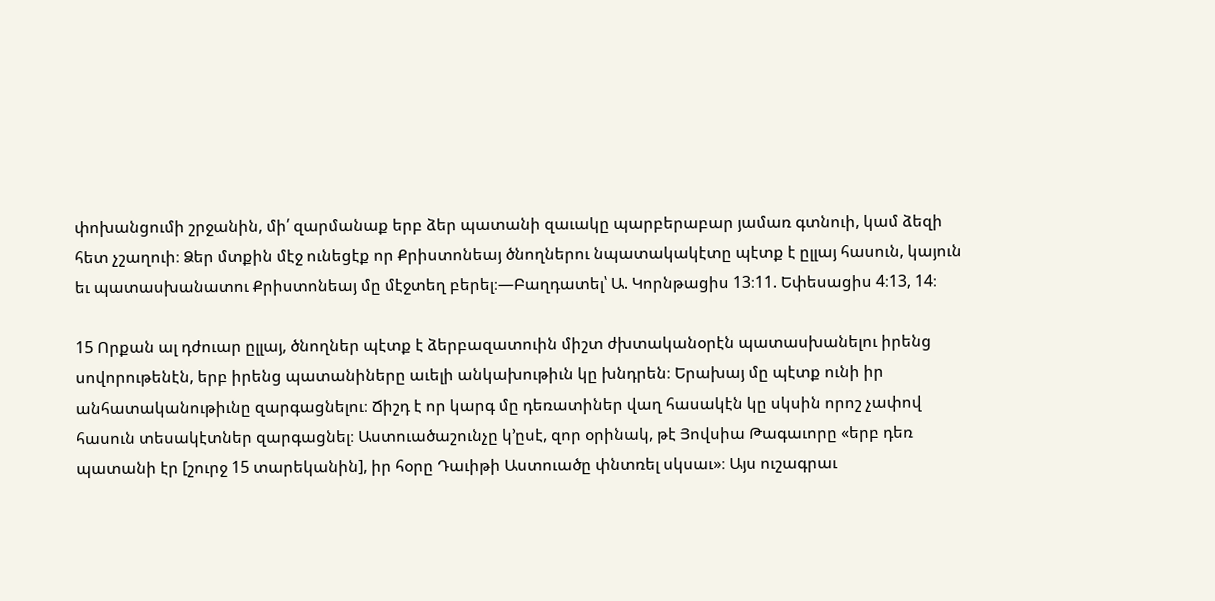փոխանցումի շրջանին, մի՛ զարմանաք երբ ձեր պատանի զաւակը պարբերաբար յամառ գտնուի, կամ ձեզի հետ չշաղուի։ Ձեր մտքին մէջ ունեցէք որ Քրիստոնեայ ծնողներու նպատակակէտը պէտք է ըլլայ հասուն, կայուն եւ պատասխանատու Քրիստոնեայ մը մէջտեղ բերել։—Բաղդատել՝ Ա. Կորնթացիս 13։11. Եփեսացիս 4։13, 14։

15 Որքան ալ դժուար ըլլայ, ծնողներ պէտք է ձերբազատուին միշտ ժխտականօրէն պատասխանելու իրենց սովորութենէն, երբ իրենց պատանիները աւելի անկախութիւն կը խնդրեն։ Երախայ մը պէտք ունի իր անհատականութիւնը զարգացնելու։ Ճիշդ է որ կարգ մը դեռատիներ վաղ հասակէն կը սկսին որոշ չափով հասուն տեսակէտներ զարգացնել։ Աստուածաշունչը կ’ըսէ, զոր օրինակ, թէ Յովսիա Թագաւորը «երբ դեռ պատանի էր [շուրջ 15 տարեկանին], իր հօրը Դաւիթի Աստուածը փնտռել սկսաւ»։ Այս ուշագրաւ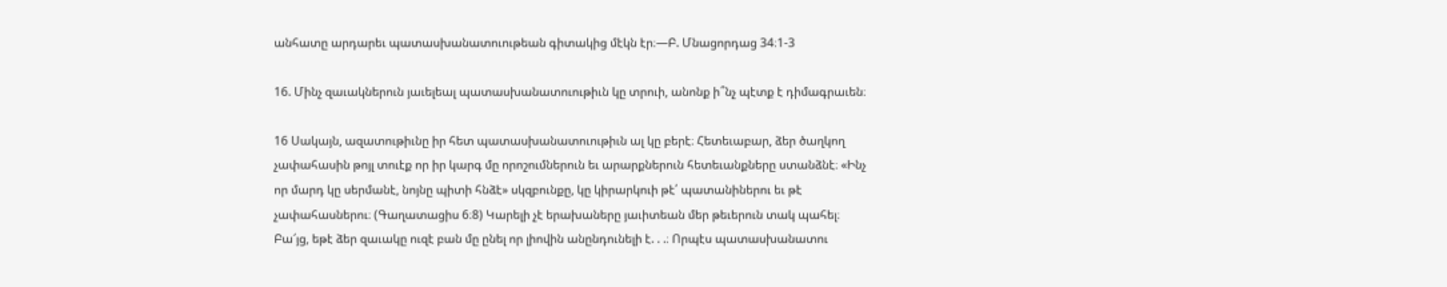անհատը արդարեւ պատասխանատուութեան գիտակից մէկն էր։—Բ. Մնացորդաց 34։1-3

16. Մինչ զաւակներուն յաւելեալ պատասխանատուութիւն կը տրուի, անոնք ի՞նչ պէտք է դիմագրաւեն։

16 Սակայն, ազատութիւնը իր հետ պատասխանատուութիւն ալ կը բերէ։ Հետեւաբար, ձեր ծաղկող չափահասին թոյլ տուէք որ իր կարգ մը որոշումներուն եւ արարքներուն հետեւանքները ստանձնէ։ «Ինչ որ մարդ կը սերմանէ, նոյնը պիտի հնձէ» սկզբունքը, կը կիրարկուի թէ՛ պատանիներու եւ թէ չափահասներու։ (Գաղատացիս 6։8) Կարելի չէ երախաները յաւիտեան մեր թեւերուն տակ պահել։ Բա՜յց, եթէ ձեր զաւակը ուզէ բան մը ընել որ լիովին անընդունելի է. . .։ Որպէս պատասխանատու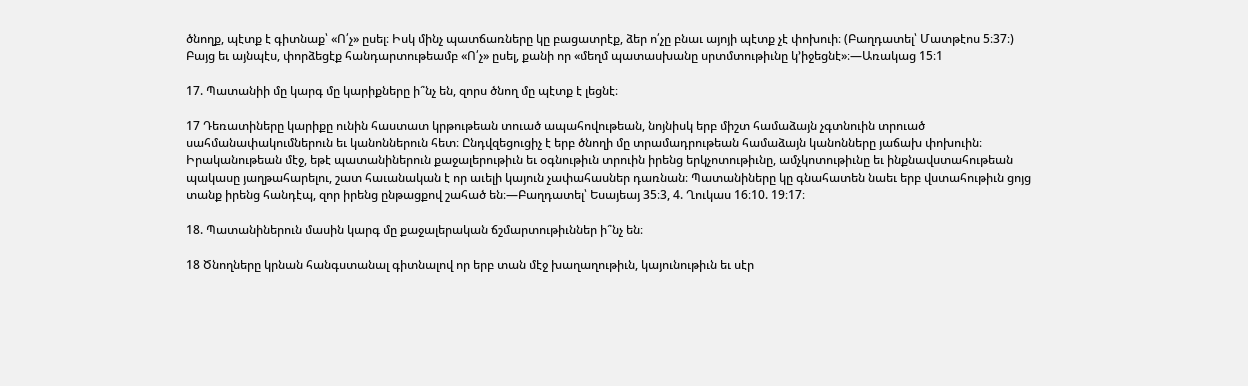ծնողք, պէտք է գիտնաք՝ «Ո՛չ» ըսել։ Իսկ մինչ պատճառները կը բացատրէք, ձեր ո՛չը բնաւ այոյի պէտք չէ փոխուի։ (Բաղդատել՝ Մատթէոս 5։37։) Բայց եւ այնպէս, փորձեցէք հանդարտութեամբ «Ո՛չ» ըսել, քանի որ «մեղմ պատասխանը սրտմտութիւնը կ’իջեցնէ»։—Առակաց 15։1

17. Պատանիի մը կարգ մը կարիքները ի՞նչ են, զորս ծնող մը պէտք է լեցնէ։

17 Դեռատիները կարիքը ունին հաստատ կրթութեան տուած ապահովութեան, նոյնիսկ երբ միշտ համաձայն չգտնուին տրուած սահմանափակումներուն եւ կանոններուն հետ։ Ընդվզեցուցիչ է երբ ծնողի մը տրամադրութեան համաձայն կանոնները յաճախ փոխուին։ Իրականութեան մէջ, եթէ պատանիներուն քաջալերութիւն եւ օգնութիւն տրուին իրենց երկչոտութիւնը, ամչկոտութիւնը եւ ինքնավստահութեան պակասը յաղթահարելու, շատ հաւանական է որ աւելի կայուն չափահասներ դառնան։ Պատանիները կը գնահատեն նաեւ երբ վստահութիւն ցոյց տանք իրենց հանդէպ, զոր իրենց ընթացքով շահած են։—Բաղդատել՝ Եսայեայ 35։3, 4. Ղուկաս 16։10. 19։17։

18. Պատանիներուն մասին կարգ մը քաջալերական ճշմարտութիւններ ի՞նչ են։

18 Ծնողները կրնան հանգստանալ գիտնալով որ երբ տան մէջ խաղաղութիւն, կայունութիւն եւ սէր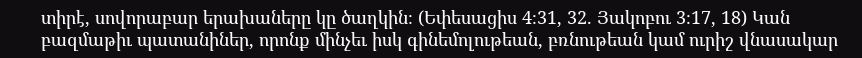տիրէ, սովորաբար երախաները կը ծաղկին։ (Եփեսացիս 4։31, 32. Յակոբու 3։17, 18) Կան բազմաթիւ պատանիներ, որոնք մինչեւ իսկ գինեմոլութեան, բռնութեան կամ ուրիշ վնասակար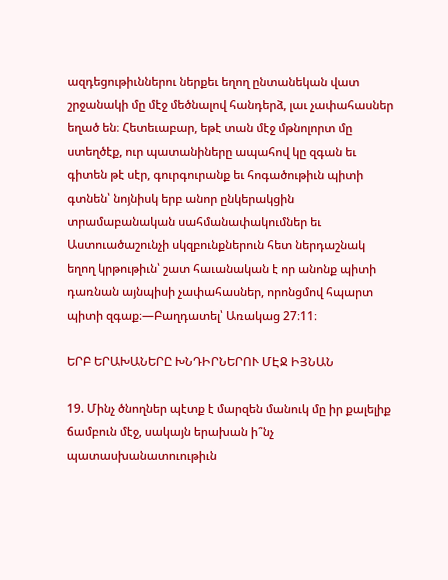ազդեցութիւններու ներքեւ եղող ընտանեկան վատ շրջանակի մը մէջ մեծնալով հանդերձ, լաւ չափահասներ եղած են։ Հետեւաբար, եթէ տան մէջ մթնոլորտ մը ստեղծէք, ուր պատանիները ապահով կը զգան եւ գիտեն թէ սէր, գուրգուրանք եւ հոգածութիւն պիտի գտնեն՝ նոյնիսկ երբ անոր ընկերակցին տրամաբանական սահմանափակումներ եւ Աստուածաշունչի սկզբունքներուն հետ ներդաշնակ եղող կրթութիւն՝ շատ հաւանական է որ անոնք պիտի դառնան այնպիսի չափահասներ, որոնցմով հպարտ պիտի զգաք։—Բաղդատել՝ Առակաց 27։11։

ԵՐԲ ԵՐԱԽԱՆԵՐԸ ԽՆԴԻՐՆԵՐՈՒ ՄԷՋ ԻՅՆԱՆ

19. Մինչ ծնողներ պէտք է մարզեն մանուկ մը իր քալելիք ճամբուն մէջ, սակայն երախան ի՞նչ պատասխանատուութիւն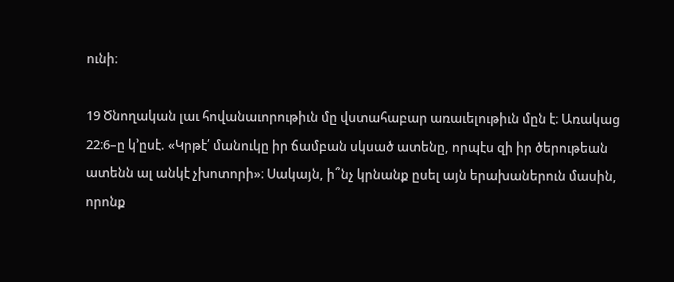ունի։

19 Ծնողական լաւ հովանաւորութիւն մը վստահաբար առաւելութիւն մըն է։ Առակաց 22։6–ը կ’ըսէ. «Կրթէ՛ մանուկը իր ճամբան սկսած ատենը, որպէս զի իր ծերութեան ատենն ալ անկէ չխոտորի»։ Սակայն, ի՞նչ կրնանք ըսել այն երախաներուն մասին, որոնք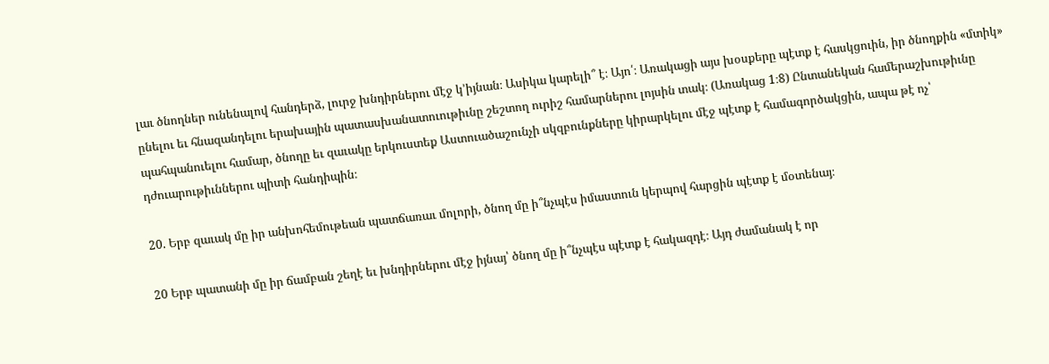լաւ ծնողներ ունենալով հանդերձ, լուրջ խնդիրներու մէջ կ’իյնան։ Ասիկա կարելի՞ է։ Այո՛։ Առակացի այս խօսքերը պէտք է հասկցուին, իր ծնողքին «մտիկ» ընելու եւ հնազանդելու երախային պատասխանատուութիւնը շեշտող ուրիշ համարներու լոյսին տակ։ (Առակաց 1։8) Ընտանեկան համերաշխութիւնը պահպանուելու համար, ծնողը եւ զաւակը երկուստեք Աստուածաշունչի սկզբունքները կիրարկելու մէջ պէտք է համագործակցին, ապա թէ ոչ՝ դժուարութիւններու պիտի հանդիպին։

20. Երբ զաւակ մը իր անխոհեմութեան պատճառաւ մոլորի, ծնող մը ի՞նչպէս իմաստուն կերպով հարցին պէտք է մօտենայ։

20 Երբ պատանի մը իր ճամբան շեղէ եւ խնդիրներու մէջ իյնայ՝ ծնող մը ի՞նչպէս պէտք է հակազդէ։ Այդ ժամանակ է որ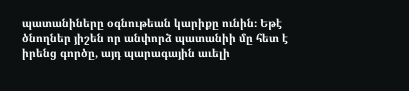պատանիները օգնութեան կարիքը ունին։ Եթէ ծնողներ յիշեն որ անփորձ պատանիի մը հետ է իրենց գործը, այդ պարագային աւելի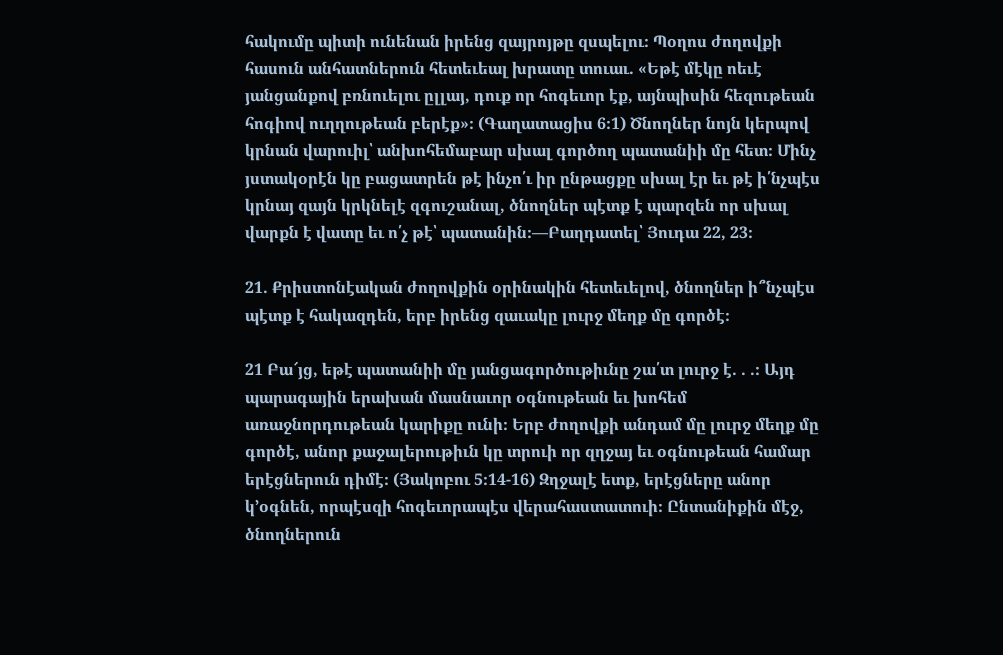հակումը պիտի ունենան իրենց զայրոյթը զսպելու։ Պօղոս ժողովքի հասուն անհատներուն հետեւեալ խրատը տուաւ. «Եթէ մէկը ոեւէ յանցանքով բռնուելու ըլլայ, դուք որ հոգեւոր էք, այնպիսին հեզութեան հոգիով ուղղութեան բերէք»։ (Գաղատացիս 6։1) Ծնողներ նոյն կերպով կրնան վարուիլ՝ անխոհեմաբար սխալ գործող պատանիի մը հետ։ Մինչ յստակօրէն կը բացատրեն թէ ինչո՛ւ իր ընթացքը սխալ էր եւ թէ ի՛նչպէս կրնայ զայն կրկնելէ զգուշանալ, ծնողներ պէտք է պարզեն որ սխալ վարքն է վատը եւ ո՛չ թէ՝ պատանին։—Բաղդատել՝ Յուդա 22, 23։

21. Քրիստոնէական ժողովքին օրինակին հետեւելով, ծնողներ ի՞նչպէս պէտք է հակազդեն, երբ իրենց զաւակը լուրջ մեղք մը գործէ։

21 Բա՜յց, եթէ պատանիի մը յանցագործութիւնը շա՛տ լուրջ է. . .։ Այդ պարագային երախան մասնաւոր օգնութեան եւ խոհեմ առաջնորդութեան կարիքը ունի։ Երբ ժողովքի անդամ մը լուրջ մեղք մը գործէ, անոր քաջալերութիւն կը տրուի որ զղջայ եւ օգնութեան համար երէցներուն դիմէ։ (Յակոբու 5։14-16) Զղջալէ ետք, երէցները անոր կ’օգնեն, որպէսզի հոգեւորապէս վերահաստատուի։ Ընտանիքին մէջ, ծնողներուն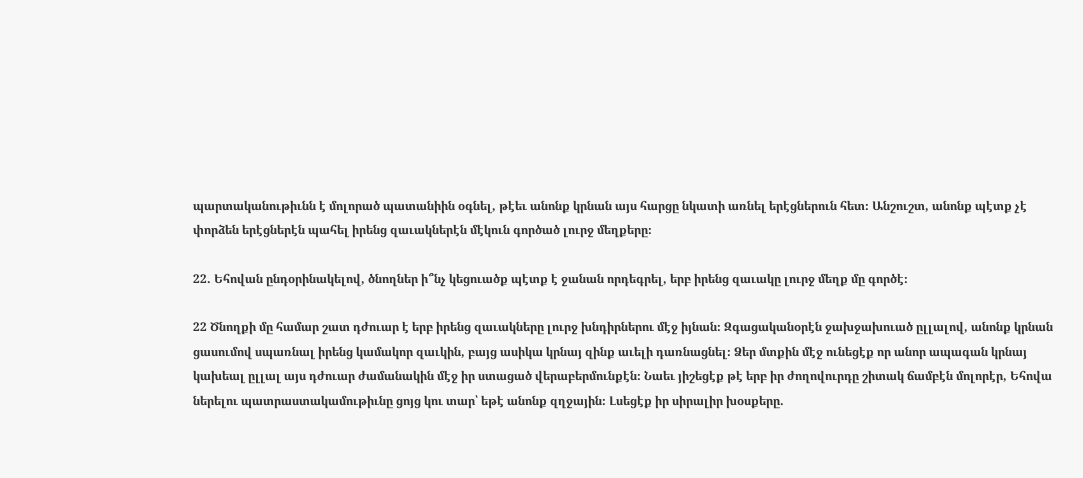պարտականութիւնն է մոլորած պատանիին օգնել, թէեւ անոնք կրնան այս հարցը նկատի առնել երէցներուն հետ։ Անշուշտ, անոնք պէտք չէ փորձեն երէցներէն պահել իրենց զաւակներէն մէկուն գործած լուրջ մեղքերը։

22. Եհովան ընդօրինակելով, ծնողներ ի՞նչ կեցուածք պէտք է ջանան որդեգրել, երբ իրենց զաւակը լուրջ մեղք մը գործէ։

22 Ծնողքի մը համար շատ դժուար է երբ իրենց զաւակները լուրջ խնդիրներու մէջ իյնան։ Զգացականօրէն ջախջախուած ըլլալով, անոնք կրնան ցասումով սպառնալ իրենց կամակոր զաւկին, բայց ասիկա կրնայ զինք աւելի դառնացնել։ Ձեր մտքին մէջ ունեցէք որ անոր ապագան կրնայ կախեալ ըլլալ այս դժուար ժամանակին մէջ իր ստացած վերաբերմունքէն։ Նաեւ յիշեցէք թէ երբ իր ժողովուրդը շիտակ ճամբէն մոլորէր, Եհովա ներելու պատրաստակամութիւնը ցոյց կու տար՝ եթէ անոնք զղջային։ Լսեցէք իր սիրալիր խօսքերը.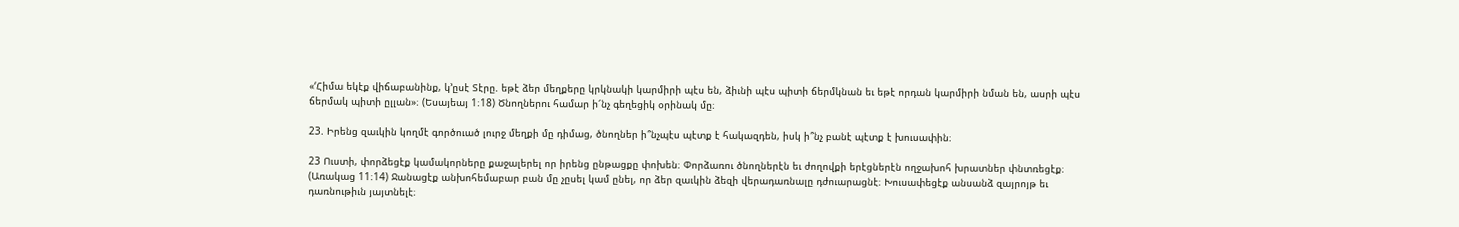«‘Հիմա եկէք վիճաբանինք, կ’ըսէ Տէրը. եթէ ձեր մեղքերը կրկնակի կարմիրի պէս են, ձիւնի պէս պիտի ճերմկնան եւ եթէ որդան կարմիրի նման են, ասրի պէս ճերմակ պիտի ըլլան»։ (Եսայեայ 1։18) Ծնողներու համար ի՜նչ գեղեցիկ օրինակ մը։

23. Իրենց զաւկին կողմէ գործուած լուրջ մեղքի մը դիմաց, ծնողներ ի՞նչպէս պէտք է հակազդեն, իսկ ի՞նչ բանէ պէտք է խուսափին։

23 Ուստի, փորձեցէք կամակորները քաջալերել որ իրենց ընթացքը փոխեն։ Փորձառու ծնողներէն եւ ժողովքի երէցներէն ողջախոհ խրատներ փնտռեցէք։ (Առակաց 11։14) Ջանացէք անխոհեմաբար բան մը չըսել կամ ընել, որ ձեր զաւկին ձեզի վերադառնալը դժուարացնէ։ Խուսափեցէք անսանձ զայրոյթ եւ դառնութիւն յայտնելէ։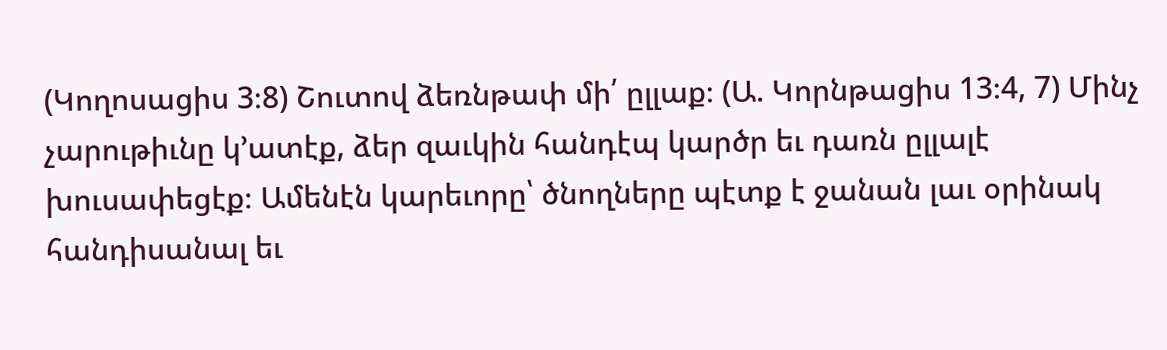(Կողոսացիս 3։8) Շուտով ձեռնթափ մի՛ ըլլաք։ (Ա. Կորնթացիս 13։4, 7) Մինչ չարութիւնը կ’ատէք, ձեր զաւկին հանդէպ կարծր եւ դառն ըլլալէ խուսափեցէք։ Ամենէն կարեւորը՝ ծնողները պէտք է ջանան լաւ օրինակ հանդիսանալ եւ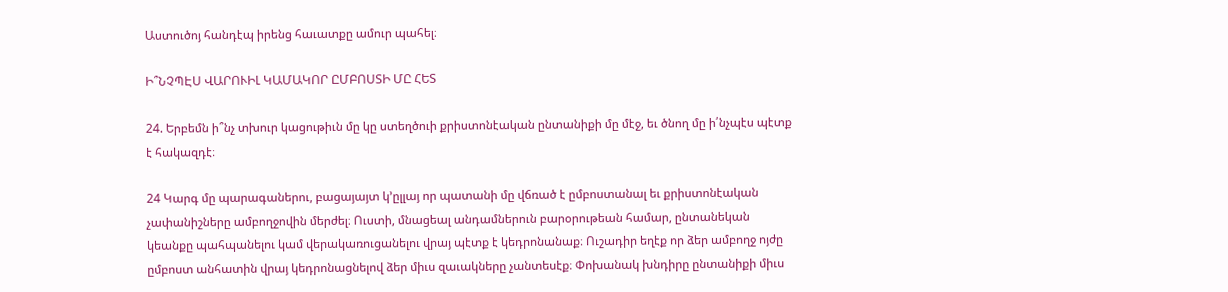Աստուծոյ հանդէպ իրենց հաւատքը ամուր պահել։

Ի՞ՆՉՊԷՍ ՎԱՐՈՒԻԼ ԿԱՄԱԿՈՐ ԸՄԲՈՍՏԻ ՄԸ ՀԵՏ

24. Երբեմն ի՞նչ տխուր կացութիւն մը կը ստեղծուի քրիստոնէական ընտանիքի մը մէջ, եւ ծնող մը ի՛նչպէս պէտք է հակազդէ։

24 Կարգ մը պարագաներու, բացայայտ կ’ըլլայ որ պատանի մը վճռած է ըմբոստանալ եւ քրիստոնէական չափանիշները ամբողջովին մերժել։ Ուստի, մնացեալ անդամներուն բարօրութեան համար, ընտանեկան կեանքը պահպանելու կամ վերակառուցանելու վրայ պէտք է կեդրոնանաք։ Ուշադիր եղէք որ ձեր ամբողջ ոյժը ըմբոստ անհատին վրայ կեդրոնացնելով ձեր միւս զաւակները չանտեսէք։ Փոխանակ խնդիրը ընտանիքի միւս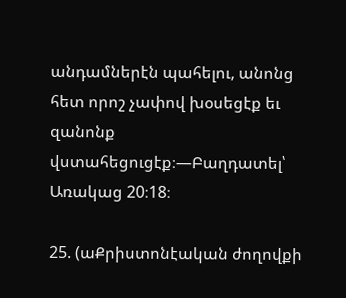անդամներէն պահելու, անոնց հետ որոշ չափով խօսեցէք եւ զանոնք վստահեցուցէք։—Բաղդատել՝ Առակաց 20։18։

25. (աՔրիստոնէական ժողովքի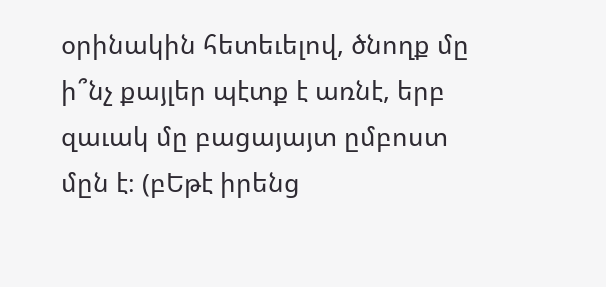օրինակին հետեւելով, ծնողք մը ի՞նչ քայլեր պէտք է առնէ, երբ զաւակ մը բացայայտ ըմբոստ մըն է։ (բԵթէ իրենց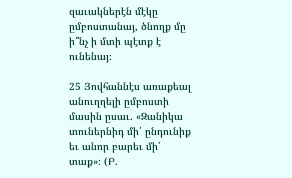զաւակներէն մէկը ըմբոստանայ, ծնողք մը ի՞նչ ի մտի պէտք է ունենայ։

25 Յովհաննէս առաքեալ անուղղելի ըմբոստի մասին ըսաւ. «Զանիկա տուներնիդ մի՛ ընդունիք եւ անոր բարեւ մի՛ տաք»։ (Բ.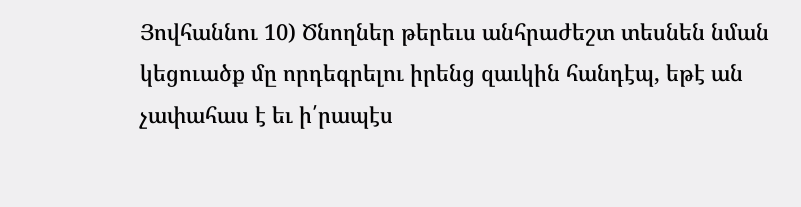Յովհաննու 10) Ծնողներ թերեւս անհրաժեշտ տեսնեն նման կեցուածք մը որդեգրելու իրենց զաւկին հանդէպ, եթէ ան չափահաս է եւ ի՛րապէս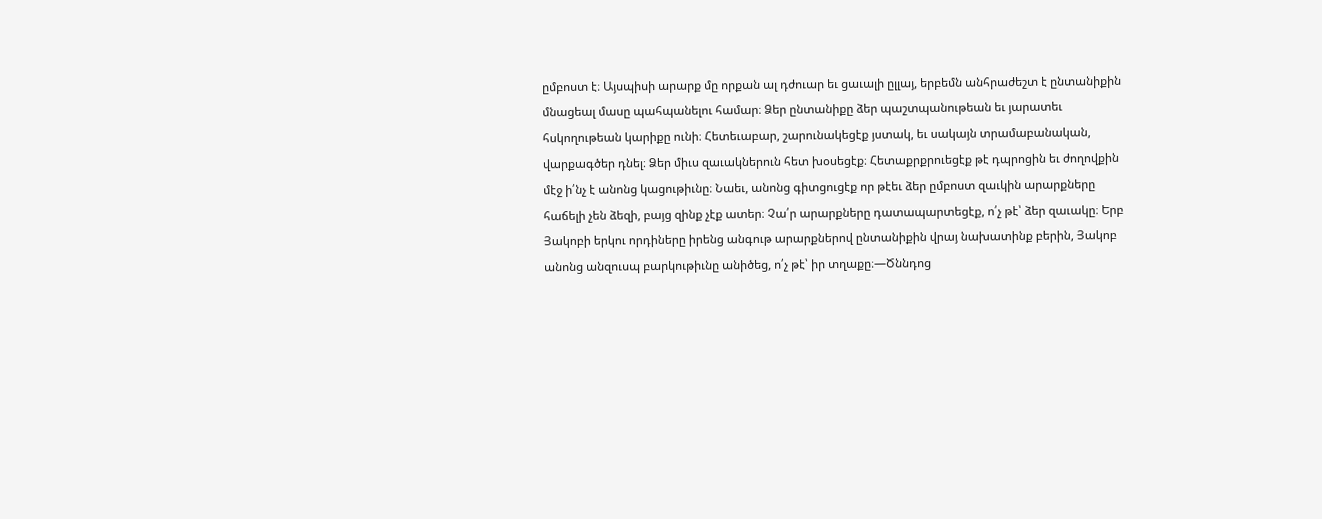ըմբոստ է։ Այսպիսի արարք մը որքան ալ դժուար եւ ցաւալի ըլլայ, երբեմն անհրաժեշտ է ընտանիքին մնացեալ մասը պահպանելու համար։ Ձեր ընտանիքը ձեր պաշտպանութեան եւ յարատեւ հսկողութեան կարիքը ունի։ Հետեւաբար, շարունակեցէք յստակ, եւ սակայն տրամաբանական, վարքագծեր դնել։ Ձեր միւս զաւակներուն հետ խօսեցէք։ Հետաքրքրուեցէք թէ դպրոցին եւ ժողովքին մէջ ի՛նչ է անոնց կացութիւնը։ Նաեւ, անոնց գիտցուցէք որ թէեւ ձեր ըմբոստ զաւկին արարքները հաճելի չեն ձեզի, բայց զինք չէք ատեր։ Չա՛ր արարքները դատապարտեցէք, ո՛չ թէ՝ ձեր զաւակը։ Երբ Յակոբի երկու որդիները իրենց անգութ արարքներով ընտանիքին վրայ նախատինք բերին, Յակոբ անոնց անզուսպ բարկութիւնը անիծեց, ո՛չ թէ՝ իր տղաքը։—Ծննդոց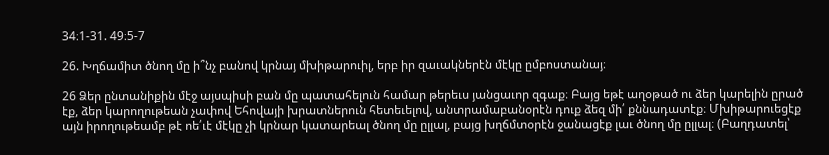34։1-31. 49։5-7

26. Խղճամիտ ծնող մը ի՞նչ բանով կրնայ մխիթարուիլ, երբ իր զաւակներէն մէկը ըմբոստանայ։

26 Ձեր ընտանիքին մէջ այսպիսի բան մը պատահելուն համար թերեւս յանցաւոր զգաք։ Բայց եթէ աղօթած ու ձեր կարելին ըրած էք, ձեր կարողութեան չափով Եհովայի խրատներուն հետեւելով, անտրամաբանօրէն դուք ձեզ մի՛ քննադատէք։ Մխիթարուեցէք այն իրողութեամբ թէ ոե՛ւէ մէկը չի կրնար կատարեալ ծնող մը ըլլալ, բայց խղճմտօրէն ջանացէք լաւ ծնող մը ըլլալ։ (Բաղդատել՝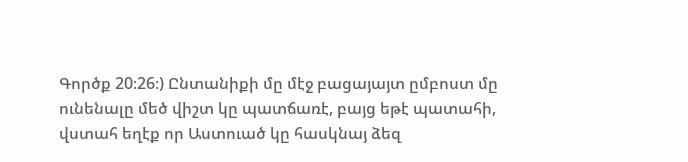Գործք 20։26։) Ընտանիքի մը մէջ բացայայտ ըմբոստ մը ունենալը մեծ վիշտ կը պատճառէ, բայց եթէ պատահի, վստահ եղէք որ Աստուած կը հասկնայ ձեզ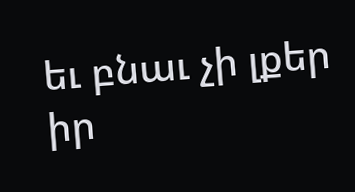եւ բնաւ չի լքեր իր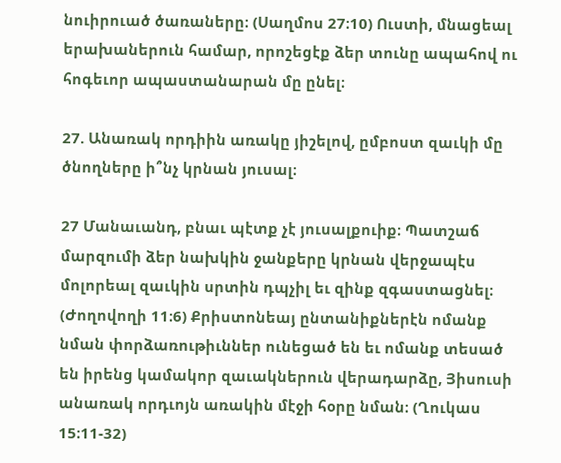նուիրուած ծառաները։ (Սաղմոս 27։10) Ուստի, մնացեալ երախաներուն համար, որոշեցէք ձեր տունը ապահով ու հոգեւոր ապաստանարան մը ընել։

27. Անառակ որդիին առակը յիշելով, ըմբոստ զաւկի մը ծնողները ի՞նչ կրնան յուսալ։

27 Մանաւանդ, բնաւ պէտք չէ յուսալքուիք։ Պատշաճ մարզումի ձեր նախկին ջանքերը կրնան վերջապէս մոլորեալ զաւկին սրտին դպչիլ եւ զինք զգաստացնել։ (Ժողովողի 11։6) Քրիստոնեայ ընտանիքներէն ոմանք նման փորձառութիւններ ունեցած են եւ ոմանք տեսած են իրենց կամակոր զաւակներուն վերադարձը, Յիսուսի անառակ որդւոյն առակին մէջի հօրը նման։ (Ղուկաս 15։11-32)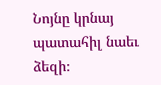Նոյնը կրնայ պատահիլ նաեւ ձեզի։